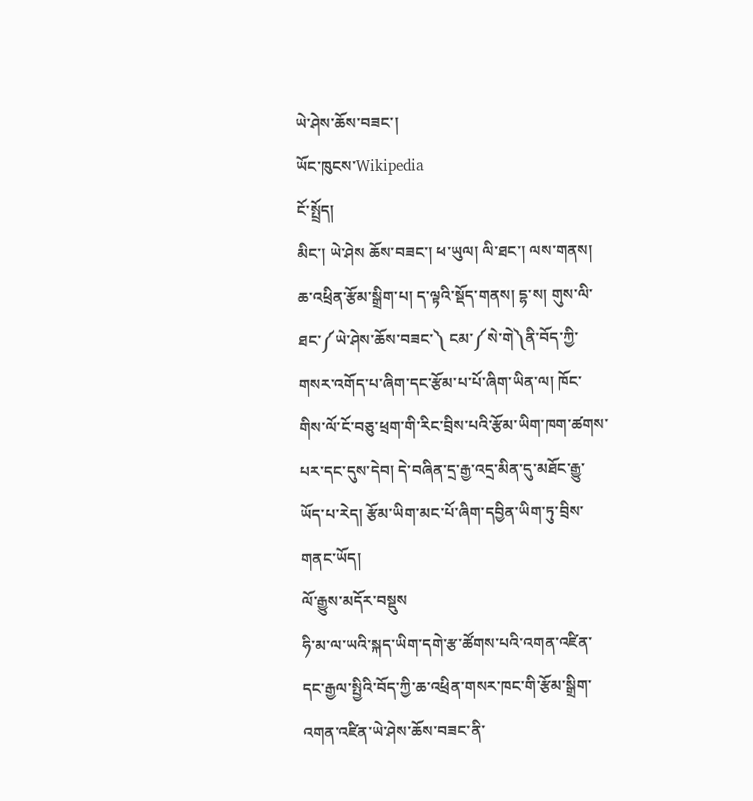ཡེ་ཤེས་ཆོས་བཟང་།
ཡོང་ཁུངས་Wikipedia
ངོ་སྤྲོད།
མིང་། ཡེ་ཤེས ཆོས་བཟང་། ཕ་ཡུལ། ལི་ཐང་། ལས་གནས། ཆ་འཕྲིན་རྩོམ་སྒྲིག་པ། ད་ལྟའི་སྡོད་གནས། དྷ་ས། གུས་ལི་ཐང་༼ཡེ་ཤེས་ཆོས་བཟང་༽ ངམ་༼སེ་གེ༽ནི་བོད་ཀྱི་གསར་འགོད་པ་ཞིག་དང་རྩོམ་པ་པོ་ཞིག་ཡིན་ལ། ཁོང་གིས་ལོ་ངོ་བཅུ་ཕྲག་གི་རིང་བྲིས་པའི་རྩོམ་ཡིག་ཁག་ཚགས་པར་དང་དུས་དེབ། དེ་བཞིན་དྲ་རྒྱ་འདྲ་མིན་དུ་མཐོང་རྒྱུ་ཡོད་པ་རེད། རྩོམ་ཡིག་མང་པོ་ཞིག་དབྱིན་ཡིག་ཏུ་བྲིས་གནང་ཡོད།
ལོ་རྒྱུས་མདོར་བསྡུས
ཧི་མ་ལ་ཡའི་སྐད་ཡིག་དགེ་རྩ་ཚོགས་པའི་འགན་འཛིན་དང་རྒྱལ་སྤྱིའི་བོད་ཀྱི་ཆ་འཕྲིན་གསར་ཁང་གི་རྩོམ་སྒྲིག་འགན་འཛིན་ཡེ་ཤེས་ཆོས་བཟང་ནི་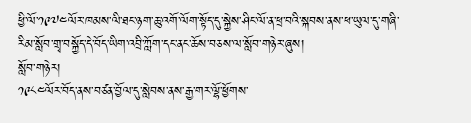ཕྱི་ལོ་༡༩༧༤ལོར་ཁམས་ལི་ཐང་ཉག་ཆུ་འགོ་ལོག་སྟོད་དུ་སྐྱེས་ཤིང་ལོ་ན་ཕྲ་བའི་སྐབས་ནས་ཕ་ཡུལ་དུ་གཞི་རིམ་སློབ་གྲྭ་བསྐྱོད་དེ་བོད་ཡིག་འབྲི་ཀློག་དང་ནང་ཆོས་བཅས་ལ་སློབ་གཉེར་ཞུས།
སློབ་གཉེར།
༡༩༨༤ལོར་བོད་ནས་བཙན་བྱོལ་དུ་སླེབས་ནས་རྒྱ་གར་ལྷོ་ཕྱོགས་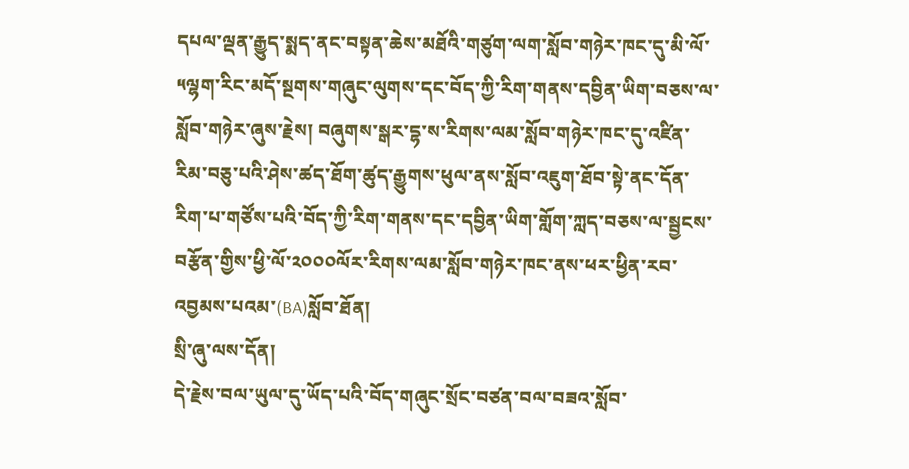དཔལ་ལྡན་རྒྱུད་སྨད་ནང་བསྟན་ཆེས་མཐོའི་གཙུག་ལག་སློབ་གཉེར་ཁང་དུ་མི་ལོ་༥ལྷག་རིང་མདོ་སྔགས་གཞུང་ལུགས་དང་བོད་ཀྱི་རིག་གནས་དབྱིན་ཡིག་བཅས་ལ་སློབ་གཉེར་ཞུས་རྗེས། བཞུགས་སྒར་དྷ་ས་རིགས་ལམ་སློབ་གཉེར་ཁང་དུ་འཛིན་རིམ་བཅུ་པའི་ཤེས་ཚད་ཐོག་ཚུད་རྒྱུགས་ཕུལ་ནས་སློབ་འཇུག་ཐོབ་སྟེ་ནང་དོན་རིག་པ་གཙོས་པའི་བོད་ཀྱི་རིག་གནས་དང་དབྱིན་ཡིག་གློག་ཀླད་བཅས་ལ་སྦྱངས་བརྩོན་གྱིས་ཕྱི་ལོ་༢༠༠༠ལོར་རིགས་ལམ་སློབ་གཉེར་ཁང་ནས་ཕར་ཕྱིན་རབ་འབྱམས་པའམ་(BA)སློབ་ཐོན།
སྲི་ཞུ་ལས་དོན།
དེ་རྗེས་བལ་ཡུལ་དུ་ཡོད་པའི་བོད་གཞུང་སྲོང་བཙན་བལ་བཟའ་སློབ་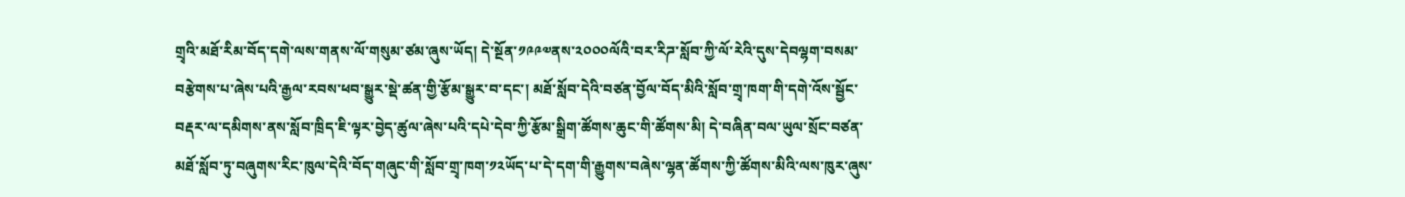གྲྭའི་མཐོ་རིམ་བོད་དགེ་ལས་གནས་ལོ་གསུམ་ཙམ་ཞུས་ཡོད། དེ་སྔོན་༡༩༩༧ནས་༢༠༠༠ལོའི་བར་རིཌ་སློབ་ཀྱི་ལོ་རེའི་དུས་དེབལྷག་བསམ་བརྩེགས་པ་ཞེས་པའི་རྒྱལ་རབས་ཕབ་སྒྱུར་སྡེ་ཚན་གྱི་རྩོམ་སྒྱུར་བ་དང་། མཐོ་སློབ་དེའི་བཙན་བྱོལ་བོད་མིའི་སློབ་གྲྭ་ཁག་གི་དགེ་འོས་སྦྱོང་བརྡར་ལ་དམིགས་ནས་སློབ་ཁྲིད་ཇི་ལྟར་བྱེད་ཚུལ་ཞེས་པའི་དཔེ་དེབ་ཀྱི་རྩོམ་སྒྲིག་ཚོགས་ཆུང་གི་ཚོགས་མི། དེ་བཞིན་བལ་ཡུལ་སྲོང་བཙན་མཐོ་སློབ་ཏུ་བཞུགས་རིང་ཁུལ་དེའི་བོད་གཞུང་གི་སློབ་གྲྭ་ཁག་༡༢ཡོད་པ་དེ་དག་གི་རྒྱུགས་བཞེས་ལྷན་ཚོགས་ཀྱི་ཚོགས་མིའི་ལས་ཁུར་ཞུས་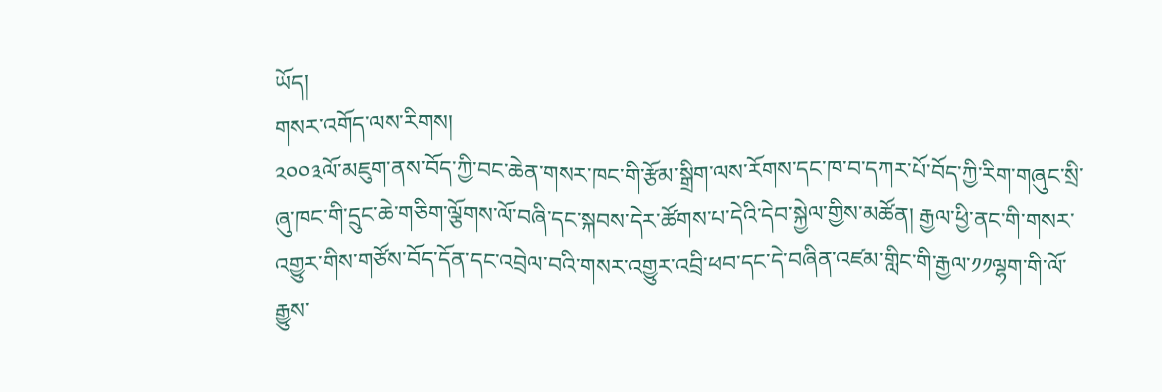ཡོད།
གསར་འགོད་ལས་རིགས།
༢༠༠༣ལོ་མཇུག་ནས་བོད་ཀྱི་བང་ཆེན་གསར་ཁང་གི་རྩོམ་སྒྲིག་ལས་རོགས་དང་ཁ་བ་དཀར་པོ་བོད་ཀྱི་རིག་གཞུང་སྲི་ཞུ་ཁང་གི་དྲུང་ཆེ་གཅིག་ལྕོགས་ལོ་བཞི་དང་སྐབས་དེར་ཚོགས་པ་དེའི་དེབ་སྐྱེལ་གྱིས་མཚོན། རྒྱལ་ཕྱི་ནང་གི་གསར་འགྱུར་གིས་གཙོས་བོད་དོན་དང་འབྲེལ་བའི་གསར་འགྱུར་འབྲི་ཕབ་དང་དེ་བཞིན་འཛམ་གླིང་གི་རྒྱལ་༡༡ལྷག་གི་ལོ་རྒྱུས་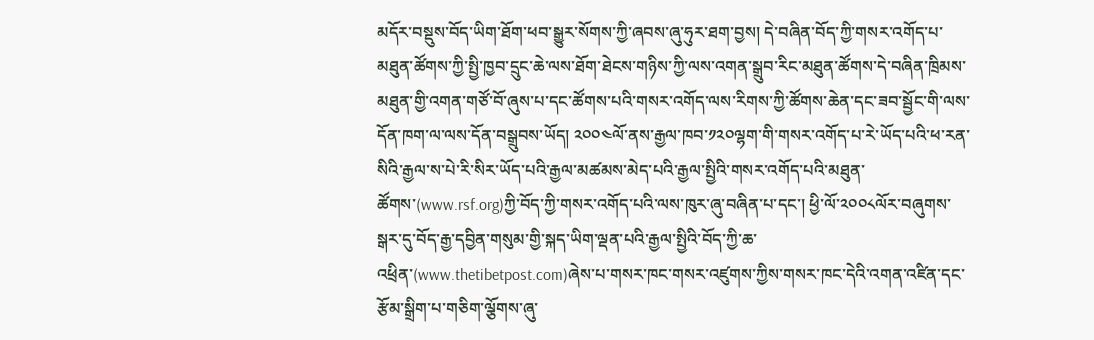མདོར་བསྡུས་བོད་ཡིག་ཐོག་ཕབ་སྒྱུར་སོགས་ཀྱི་ཞབས་ཞུ་ཧུར་ཐག་བྱས། དེ་བཞིན་བོད་ཀྱི་གསར་འགོད་པ་མཐུན་ཚོགས་ཀྱི་སྤྱི་ཁྱབ་དྲུང་ཆེ་ལས་ཐོག་ཐེངས་གཉིས་ཀྱི་ལས་འགན་སྒྲུབ་རིང་མཐུན་ཚོགས་དེ་བཞིན་ཁྲིམས་མཐུན་གྱི་འགན་གཙོ་བོ་ཞུས་པ་དང་ཚོགས་པའི་གསར་འགོད་ལས་རིགས་ཀྱི་ཚོགས་ཆེན་དང་ཟབ་སྦྱོང་གི་ལས་དོན་ཁག་ལ་ལས་དོན་བསྒྲུབས་ཡོད། ༢༠༠༤ལོ་ནས་རྒྱལ་ཁབ་༡༢༠ལྷག་གི་གསར་འགོད་པ་རེ་ཡོད་པའི་ཕ་རན་སིའི་རྒྱལ་ས་པེ་རི་སིར་ཡོད་པའི་རྒྱལ་མཚམས་མེད་པའི་རྒྱལ་སྤྱིའི་གསར་འགོད་པའི་མཐུན་ཚོགས་(www.rsf.org)ཀྱི་བོད་ཀྱི་གསར་འགོད་པའི་ལས་ཁུར་ཞུ་བཞིན་པ་དང་། ཕྱི་ལོ་༢༠༠༨ལོར་བཞུགས་སྒར་དུ་བོད་རྒྱ་དབྱིན་གསུམ་གྱི་སྐད་ཡིག་ལྡན་པའི་རྒྱལ་སྤྱིའི་བོད་ཀྱི་ཆ་འཕྲིན་(www.thetibetpost.com)ཞེས་པ་གསར་ཁང་གསར་འཛུགས་ཀྱིས་གསར་ཁང་དེའི་འགན་འཛིན་དང་རྩོམ་སྒྲིག་པ་གཅིག་ལྕོགས་ཞུ་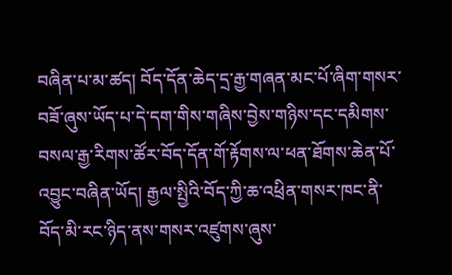བཞིན་པ་མ་ཚད། བོད་དོན་ཆེད་དྲ་རྒྱ་གཞན་མང་པོ་ཞིག་གསར་བཟོ་ཞུས་ཡོད་པ་དེ་དག་གིས་གཞིས་བྱེས་གཉིས་དང་དམིགས་བསལ་རྒྱ་རིགས་ཚོར་བོད་དོན་གོ་རྟོགས་ལ་ཕན་ཐོགས་ཆེན་པོ་འབྱུང་བཞིན་ཡོད། རྒྱལ་སྤྱིའི་བོད་ཀྱི་ཆ་འཕྲིན་གསར་ཁང་ནི་བོད་མི་རང་ཉིད་ནས་གསར་འཛུགས་ཞུས་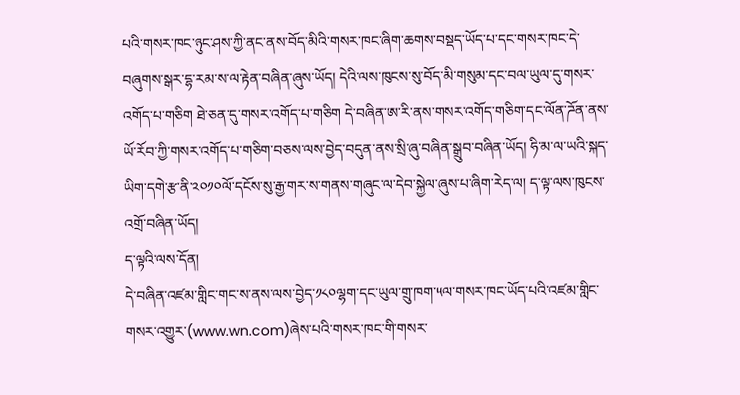པའི་གསར་ཁང་ཉུང་ཤས་ཀྱི་ནང་ནས་བོད་མིའི་གསར་ཁང་ཞིག་ཆགས་བསྡད་ཡོད་པ་དང་གསར་ཁང་དེ་བཞུགས་སྒར་དྷ་རམ་ས་ལ་རྟེན་བཞིན་ཞུས་ཡོད། དེའི་ལས་ཁུངས་སུ་བོད་མི་གསུམ་དང་བལ་ཡུལ་དུ་གསར་འགོད་པ་གཅིག ཐེ་ཅན་དུ་གསར་འགོད་པ་གཅིག དེ་བཞིན་ཨ་རི་ནས་གསར་འགོད་གཅིག་དང་ལོན་ཌོན་ནས་ཡོ་རོབ་ཀྱི་གསར་འགོད་པ་གཅིག་བཅས་ལས་བྱེད་བདུན་ནས་སྲི་ཞུ་བཞིན་སྒྲུབ་བཞིན་ཡོད། ཧི་མ་ལ་ཡའི་སྐད་ཡིག་དགེ་རྩ་ནི་༢༠༡༠ལོ་དངོས་སུ་རྒྱ་གར་ས་གནས་གཞུང་ལ་དེབ་སྐྱེལ་ཞུས་པ་ཞིག་རེད་ལ། ད་ལྟ་ལས་ཁུངས་འགྲོ་བཞིན་ཡོད།
ད་ལྟའི་ལས་དོན།
དེ་བཞིན་འཛམ་གླིང་གང་ས་ནས་ལས་བྱེད་༡༨༠ལྷག་དང་ཡུལ་གྲུ་ཁག་༥ལ་གསར་ཁང་ཡོད་པའི་འཛམ་གླིང་གསར་འགྱུར་(www.wn.com)ཞེས་པའི་གསར་ཁང་གི་གསར་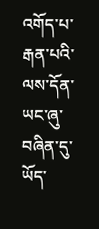འགོད་པ་རྒན་པའི་ལས་དོན་ཡང་ཞུ་བཞིན་དུ་ཡོད་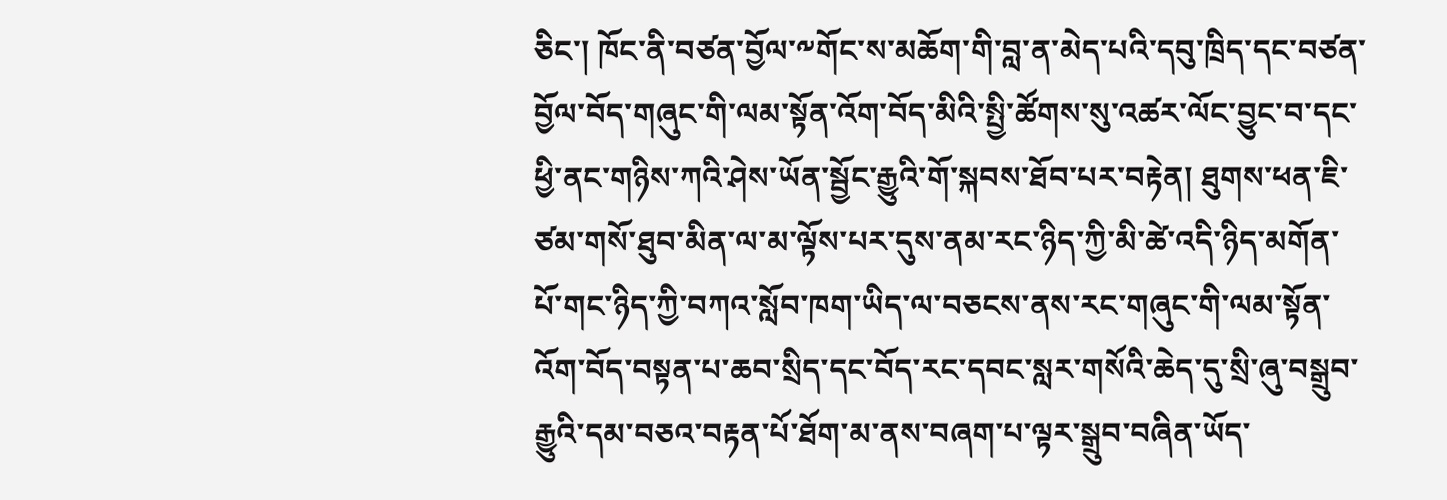ཅིང་། ཁོང་ནི་བཙན་བྱོལ་༸གོང་ས་མཆོག་གི་བླ་ན་མེད་པའི་དབུ་ཁྲིད་དང་བཙན་བྱོལ་བོད་གཞུང་གི་ལམ་སྟོན་འོག་བོད་མིའི་སྤྱི་ཚོགས་སུ་འཚར་ལོང་བྱུང་བ་དང་ཕྱི་ནང་གཉིས་ཀའི་ཤེས་ཡོན་སྦྱོང་རྒྱུའི་གོ་སྐབས་ཐོབ་པར་བརྟེན། ཐུགས་ཕན་ཇི་ཙམ་གསོ་ཐུབ་མིན་ལ་མ་ལྟོས་པར་དུས་ནམ་རང་ཉིད་ཀྱི་མི་ཚེ་འདི་ཉིད་མགོན་པོ་གང་ཉིད་ཀྱི་བཀའ་སློབ་ཁག་ཡིད་ལ་བཅངས་ནས་རང་གཞུང་གི་ལམ་སྟོན་འོག་བོད་བསྟན་པ་ཆབ་སྲིད་དང་བོད་རང་དབང་སླར་གསོའི་ཆེད་དུ་སྲི་ཞུ་བསྒྲུབ་རྒྱུའི་དམ་བཅའ་བརྟན་པོ་ཐོག་མ་ནས་བཞག་པ་ལྟར་སྒྲུབ་བཞིན་ཡོད་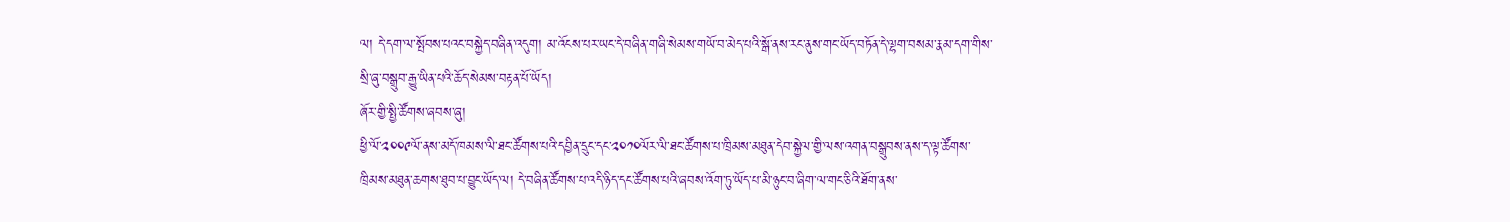ལ། དེ་དག་ལ་སྤོབས་པའང་བསྐྱེད་བཞིན་འདུག། མ་འོངས་པར་ཡང་དེ་བཞིན་གཞི་སེམས་གཡོ་བ་མེད་པའི་སྒོ་ནས་རང་ནུས་གང་ཡོད་བཏོན་དེ་ལྷག་བསམ་རྣམ་དག་གིས་སྲི་ཞུ་བསྒྲུབ་རྒྱུ་ཡིན་པའི་ཆོད་སེམས་བརྟན་པོ་ཡོད།
ཞོར་གྱི་སྤྱི་ཚོགས་ཞབས་ཞུ།
ཕྱི་ལོ་༢༠༠༩ལོ་ནས་མདོ་ཁམས་ལི་ཐང་ཚོགས་པའི་དབྱིན་དྲུང་དང་༢༠༡༠ལོར་ལི་ཐང་ཚོགས་པ་ཁྲིམས་མཐུན་དེབ་སྐྱེལ་གྱི་ལས་འགན་བསྒྲུབས་ནས་ད་ལྟ་ཚོགས་ཁྲིམས་མཐུན་ཆགས་ཐུབ་པ་བྱུང་ཡོད་ལ། དེ་བཞིན་ཚོགས་པ་འདི་ཉིད་དང་ཚོགས་པའི་ཞབས་འོག་ཏུ་ཡོད་པ་མི་ཉུང་བ་ཞིག་ལ་གང་ཅིའི་ཐོག་ནས་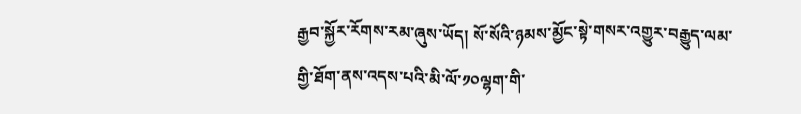རྒྱབ་སྐྱོར་རོགས་རམ་ཞུས་ཡོད། སོ་སོའི་ཉམས་མྱོང་སྟེ་གསར་འགྱུར་བརྒྱུད་ལམ་གྱི་ཐོག་ནས་འདས་པའི་མི་ལོ་༡༠ལྷག་གི་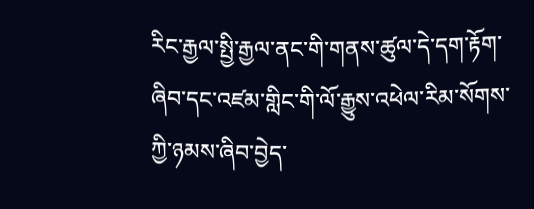རིང་རྒྱལ་སྤྱི་རྒྱལ་ནང་གི་གནས་ཚུལ་དེ་དག་རྟོག་ཞིབ་དང་འཛམ་གླིང་གི་ལོ་རྒྱུས་འཕེལ་རིམ་སོགས་ཀྱི་ཉམས་ཞིབ་བྱེད་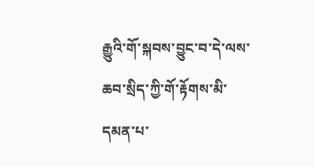རྒྱུའི་གོ་སྐབས་བྱུང་བ་དེ་ལས་ཆབ་སྲིད་ཀྱི་གོ་རྟོགས་མི་དམན་པ་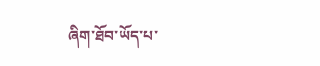ཞིག་ཐོབ་ཡོད་པ་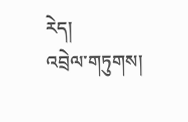རེད།
འབྲེལ་གཏུགས།